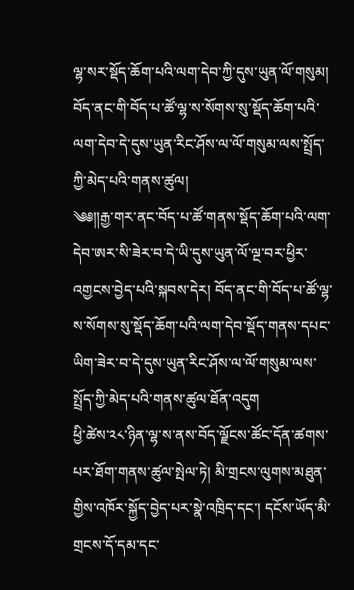ལྷ་སར་སྡོད་ཆོག་པའི་ལག་དེབ་ཀྱི་དུས་ཡུན་ལོ་གསུམ།
བོད་ནང་གི་བོད་པ་ཚོ་ལྷ་ས་སོགས་སུ་སྡོད་ཆོག་པའི་ལག་དེབ་དེ་དུས་ཡུན་རིང་ཤོས་ལ་ལོ་གསུམ་ལས་སྤྲོད་ཀྱི་མེད་པའི་གནས་ཚུལ།
༄༅༎རྒྱ་གར་ནང་བོད་པ་ཚོ་གནས་སྡོད་ཆོག་པའི་ལག་དེབ་ཨར་སི་ཟེར་བ་དེ་ཡི་དུས་ཡུན་ལོ་ལྔ་བར་ཕྱིར་འགྱངས་བྱེད་པའི་སྐབས་དེར། བོད་ནང་གི་བོད་པ་ཚོ་ལྷ་ས་སོགས་སུ་སྡོད་ཆོག་པའི་ལག་དེབ་སྡོད་གནས་དཔང་ཡིག་ཟེར་བ་དེ་དུས་ཡུན་རིང་ཤོས་ལ་ལོ་གསུམ་ལས་སྤྲོད་ཀྱི་མེད་པའི་གནས་ཚུལ་ཐོན་འདུག
ཕྱི་ཚེས་༢༨་ཉིན་ལྷ་ས་ནས་བོད་ལྗོངས་ཚོང་དོན་ཚགས་པར་ཐོག་གནས་ཚུལ་སྤེལ་ཏེ། མི་གྲངས་ལུགས་མཐུན་གྱིས་འཁོར་སྐྱོད་བྱེད་པར་སྣེ་འཁྲིད་དང་། དངོས་ཡོད་མི་གྲངས་དོ་དམ་དང་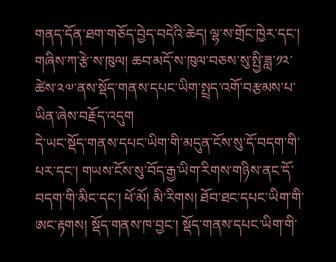གནད་དོན་ཐག་གཅོད་བྱེད་བདེའི་ཆེད། ལྷ་ས་གྲོང་ཁྱེར་དང་། གཞིས་ཀ་རྩེ་ས་ཁུལ། ཆབ་མདོ་ས་ཁུལ་བཅས་སུ་སྤྱི་ཟླ་༡༢་ཚེས་༢༧་ནས་སྡོད་གནས་དཔང་ཡིག་སྤྲད་འགོ་བརྩམས་པ་ཡིན་ཞེས་བརྗོད་འདུག
དེ་ཡང་སྡོད་གནས་དཔང་ཡིག་གི་མདུན་ངོས་སུ་དོ་བདག་གི་པར་དང་། གཡས་ངོས་སུ་བོད་རྒྱ་ཡིག་རིགས་གཉིས་ནང་དོ་བདག་གི་མིང་དང་། ཕོ་མོ། མི་རིགས། ཐོབ་ཐང་དཔང་ཡིག་གི་ཨང་རྟགས། སྡོད་གནས་ཁ་བྱང་། སྡོད་གནས་དཔང་ཡིག་གི་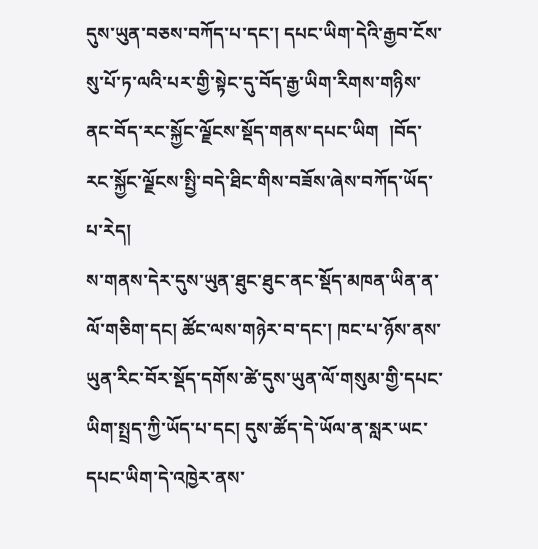དུས་ཡུན་བཅས་བཀོད་པ་དང་། དཔང་ཡིག་དེའི་རྒྱབ་ངོས་སུ་པོ་ཏ་ལའི་པར་གྱི་སྟེང་དུ་བོད་རྒྱ་ཡིག་རིགས་གཉིས་ནང་བོད་རང་སྐྱོང་ལྗོངས་སྡོད་གནས་དཔང་ཡིག  །བོད་རང་སྐྱོང་ལྗོངས་སྤྱི་བདེ་ཐིང་གིས་བཟོས་ཞེས་བཀོད་ཡོད་པ་རེད།
ས་གནས་དེར་དུས་ཡུན་ཐུང་ཐུང་ནང་སྡོད་མཁན་ཡིན་ན་ལོ་གཅིག་དང། ཚོང་ལས་གཉེར་བ་དང་། ཁང་པ་ཉོས་ནས་ཡུན་རིང་བོར་སྡོད་དགོས་ཚེ་དུས་ཡུན་ལོ་གསུམ་གྱི་དཔང་ཡིག་སྤྲད་ཀྱི་ཡོད་པ་དང། དུས་ཚོད་དེ་ཡོལ་ན་སླར་ཡང་དཔང་ཡིག་དེ་འཁྱེར་ནས་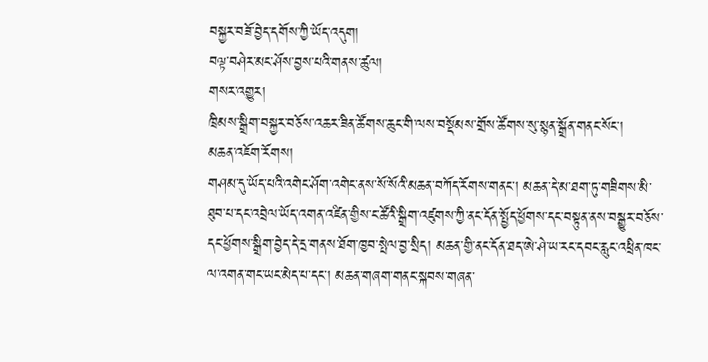བསྐྱར་བཟོ་བྱེད་དགོས་ཀྱི་ཡོད་འདུག།
བལྟ་བཤེར་མང་ཤོས་བྱས་པའི་གནས་ཚུལ།
གསར་འགྱུར།
ཁྲིམས་སྒྲིག་བསྐྱར་བཅོས་འཆར་ཟིན་ཚོགས་ཆུང་གི་ལས་བསྡོམས་གྲོས་ཚོགས་སུ་སྙན་སྒྲོན་གནང་སོང་།
མཆན་འཇོག་རོགས།
གཤམ་དུ་ཡོད་པའི་འགེང་ཤོག་འགེང་ནས་སོ་སོའི་མཆན་བཀོད་རོགས་གནང་། མཆན་དེ་མ་ཐག་ཏུ་གཟིགས་མི་ཐུབ་པ་དང་འབྲེལ་ཡོད་འགན་འཛིན་གྱིས་ང་ཚོའི་སྒྲིག་འཛུགས་ཀྱི་ནང་དོན་སྤྱོད་ཕྱོགས་དང་བསྟུན་ནས་བསྒྱུར་བཅོས་དང་ཕྱོགས་སྒྲིག་བྱེད་དེ་དྲ་གནས་ཐོག་ཁྱབ་སྤེལ་བྱ་སྲིད། མཆན་གྱི་ནང་དོན་ཐད་ཨེ་ཤེ་ཡ་རང་དབང་རླུང་འཕྲིན་ཁང་ལ་འགན་གང་ཡང་མེད་པ་དང་། མཆན་གཞག་གནང་སྐབས་གཞན་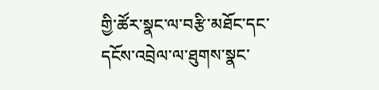གྱི་ཚོར་སྣང་ལ་བརྩི་མཐོང་དང་དངོས་འབྲེལ་ལ་ཐུགས་སྣང་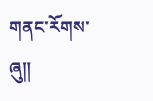གནང་རོགས་ཞུ༎